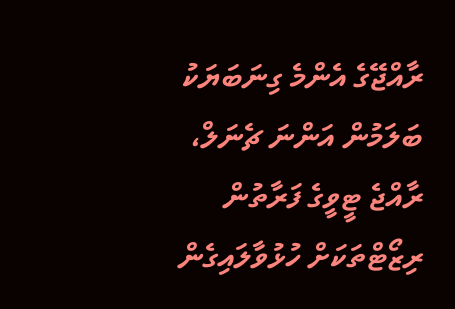ރާއްޖޭގެ އެންމެ ގިނަބަޔަކު ބަލަމުން އަންނަ ޗެނަލް، ރާއްޖެ ޓީވީގެ ފަރާތުން ރިޒޯޓްތަކަށް ހުޅުވާލައިގެން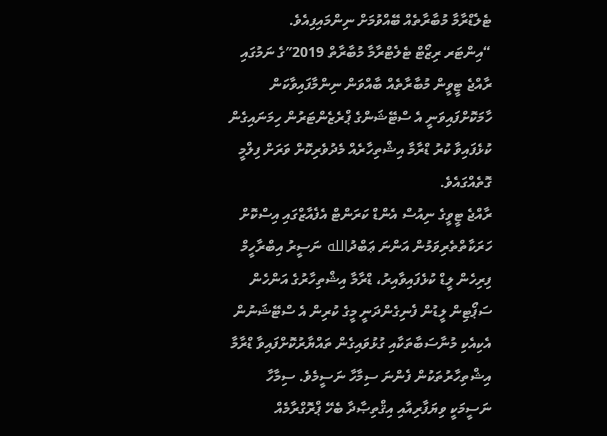ޓެލެޑްރާމާ މުބާރާތެއް ބޭއްވުމަށް ނިންމައިފިއެވެ.
“އިންޓަރ ރިޒޯޓް ޓެލެޓްރާމާ މުބާރާތް 2019″ގެ ނަމުގައި ރާއްޖެ ޓީވީން މުބާރާތެއް ބާއްވަން ނިންމާފައިވާކަން ހާމަކޮށްފައިވަނީ އެ ސްޓޭޝަންގެ ޕްރެޒެންޓަރުން ހިމަނައިގެން ކުޅެފައިވާ ކުރު ޑްރާމާ އިޝްތިހާރެއް މެދުވެރިކޮށް ވަރަށް ފިލްމީ ގޮތެއްގައެވެ.
ރާއްޖެ ޓީވީގެ ނިއުސް އެންޑް ކަރަންޓް އެފެއާޒްގައި އިސްކޮށް ހަރަކާތްތެރިވަމުން އަންނަ ޢަބްދުالله ނަސީރު އިބްރާހީމް ފިރިހެން ލީޑް ކުޅެފައިވާއިރު، ޑްރާމާ އިޝްތިހާރުގެ އަންހެން ސަޕޯޓިން ލީޑުން ފެނިގެންދަނީ މީގެ ކުރިން އެ ސްޓޭޝަނުން އެކިއެކި މުނާސަބާތަކާއި ގުޅުވައިގެން ތައްޔާރުކޮށްފައިވާ ޑްރާމާ އިޝްތިހާރުތަކުން ފެންނަ ސިމާހާ ނަސީމެވެ. ސިމާހާ ނަސީމަކީ ވިޔަފާރިއާއި އިޤްތިޞާދާ ބެހޭ ޕްރޮގްރާމެއް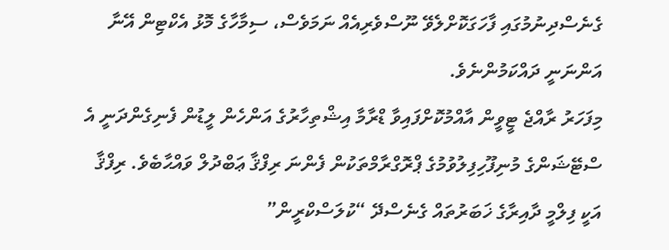ގެނެސްދިނުމުގައި ފާހަގަކޮށްލެވޭ ނޫސްވެރިއެއް ނަމަވެސް، ސިމާހާގެ މޮޅު އެކްޓިން އޭނާ އަންނަނީ ދައްކަމުންނެވެ.
މިފަހަރު ރާއްޖެ ޓީވީން އާއްމުކޮށްފައިވާ ޑްރާމާ އިޝްތިހާރުގެ އަންހެން ލީޑުން ފެނިގެންދަނީ އެ ސްޓޭޝަންގެ މުނިފޫހިފިލުވުމުގެ ޕްރޮގްރާމްތަކުން ފެންނަ ރިފްޤާ ޢަބްދުލް ވައްޙާބެވެ. ރިފްޤާ އަކީ ފިލްމީ ދާއިރާގެ ޚަބަރުތައް ގެނެސްދޭ “ކުލަސްކްރީން”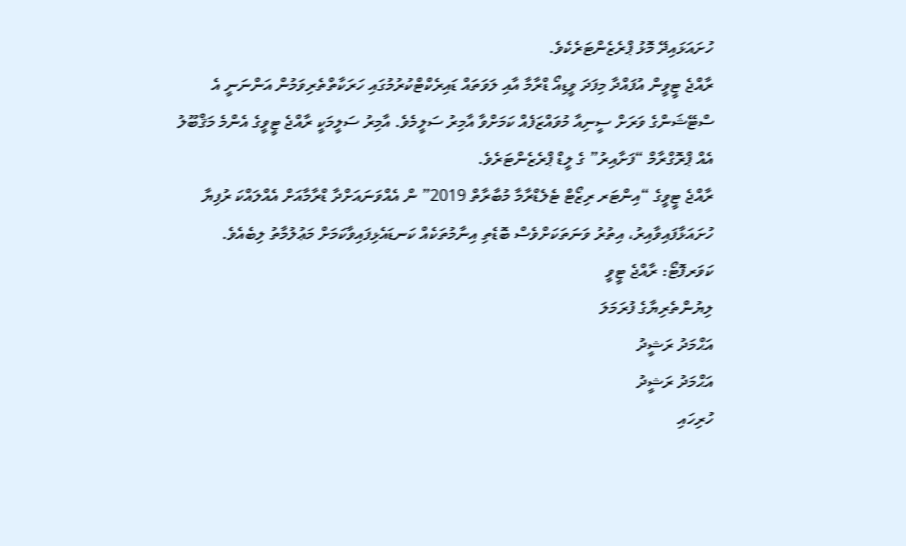ހުށައަޅައިދޭ މޮޅު ޕްރެޒެންޓަރެކެވެ.
ރާއްޖެ ޓީވީން އުފައްދާ މިފަދަ ވީޑިއޯ ޑްރާމާ އާއި ލަވަތައް ޑައިރެކްޓްކުރުމުގައި ހަރަކާތްތެރިވަމުން އަންނަނީ އެ ސްޓޭޝަންގެ ވަރަށް ސީނިއާ މުވައްޒަފެއް ކަމަށްވާ އާމިރު ސަލީމެވެ. އާމިރު ސަލީމަކީ ރާއްޖެ ޓީވީގެ އެންމެ މަޤްބޫލު އެއް ޕްރޮގްރާމް “ފަށާއިރު” ގެ ލީޑް ޕްރެޒެންޓަރެވެ.
ރާއްޖެ ޓީވީގެ “އިންޓަރ ރިޒޯޓް ޓެލެޑްރާމާ މުބާރާތް 2019” ން އެއްވަނައަށްދާ ޑްރާމާއަށް އެއްލައްކަ ރުފިޔާ ހުށައަޅާފައިވާއިރު، އިތުރު ވަނަތަކަށްވެސް ބޮޑެތި އިނާމުތަކެއް ކަނޑައެޅިފައިވާކަމަށް މަޢުލުމާތު ލިބެއެވެ.
ކަވަރފޮޓޯ: ރާއްޖެ ޓީވީ
ލިޔުންތެރިޔާގެ ފުރަމަލަ
އަޙްމަދު ރަޝީދު
އަޙްމަދު ރަޝީދު
ހުރިހައި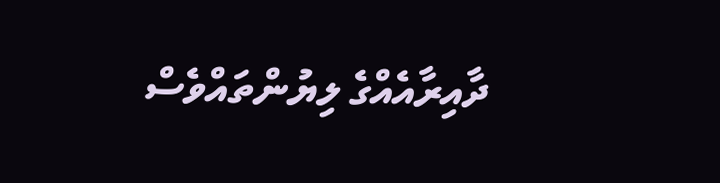ދާއިރާއެއްގެ ލިޔުންތައްވެސް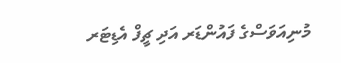މުނިއަވަސްގެ ފައުންޑަރ އަދި ޗީފް އެޑިޓަރ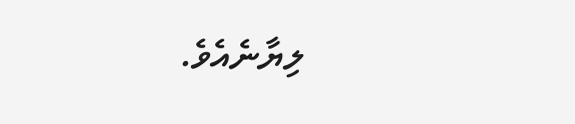ލިޔާނެއެވެ.